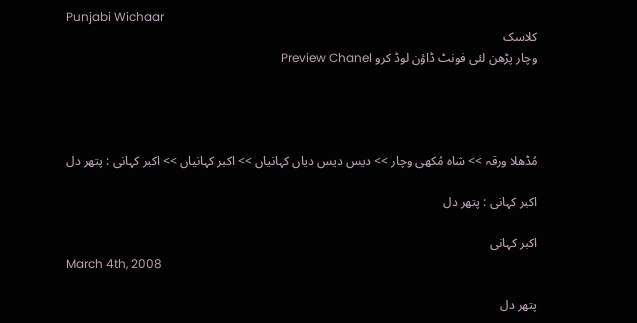Punjabi Wichaar
کلاسک
وچار پڑھن لئی فونٹ ڈاؤن لوڈ کرو Preview Chanel




مُڈھلا ورقہ >> شاہ مُکھی وچار >> دیس دیس دیاں کہانیاں >> اکبر کہانیاں >> اکبر کہانی : پتھر دل

اکبر کہانی : پتھر دل

اکبر کہانی
March 4th, 2008

پتھر دل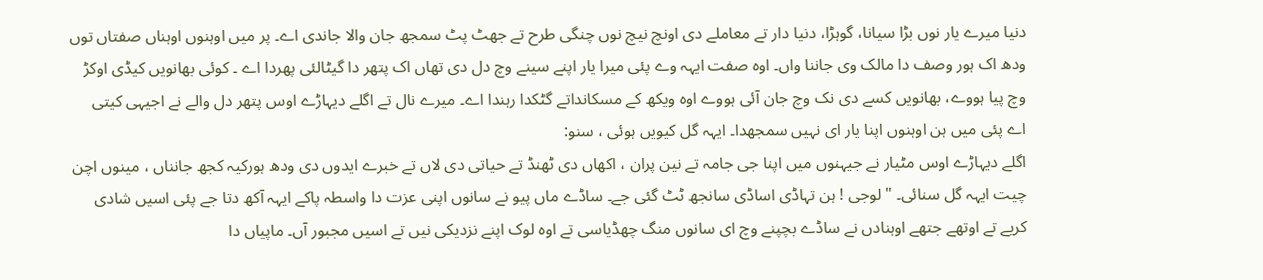دنیا میرے یار نوں بڑا سیانا، گوہڑا، دنیا دار تے معاملے دی اونچ نیچ نوں چنگی طرح تے جھٹ پٹ سمجھ جان والا جاندی اے۔ پر میں اوہنوں اوہناں صفتاں توں ودھ اک ہور وصف دا مالک وی جاننا واں۔ اوہ صفت ایہہ وے پئی میرا یار اپنے سینے وچ دل دی تھاں اک پتھر دا گیٹالئی پھردا اے ۔ کوئی بھانویں کیڈی اوکڑ وچ پیا ہووے، بھانویں کسے دی نک وچ جان آئی ہووے اوہ ویکھ کے مسکانداتے گٹکدا رہندا اے۔ میرے نال تے اگلے دیہاڑے اوس پتھر دل والے نے اجیہی کیتی اے پئی میں ہن اوہنوں اپنا یار ای نہیں سمجھدا۔ ایہہ گل کیویں ہوئی ، سنو:
اگلے دیہاڑے اوس مٹیار نے جیہنوں میں اپنا جی جامہ تے نین پران ، اکھاں دی ٹھنڈ تے حیاتی دی لاں تے خبرے ایدوں دی ودھ ہورکیہ کجھ جانناں ، مینوں اچن چیت ایہہ گل سنائی۔ "لوجی ! ہن تہاڈی اساڈی سانجھ ٹٹ گئی جے۔ ساڈے ماں پیو نے سانوں اپنی عزت دا واسطہ پاکے ایہہ آکھ دتا جے پئی اسیں شادی کریے تے اوتھے جتھے اوہنادں نے ساڈے بچپنے وچ ای سانوں منگ چھڈیاسی تے اوہ لوک اپنے نزدیکی نیں تے اسیں مجبور آں۔ ماپیاں دا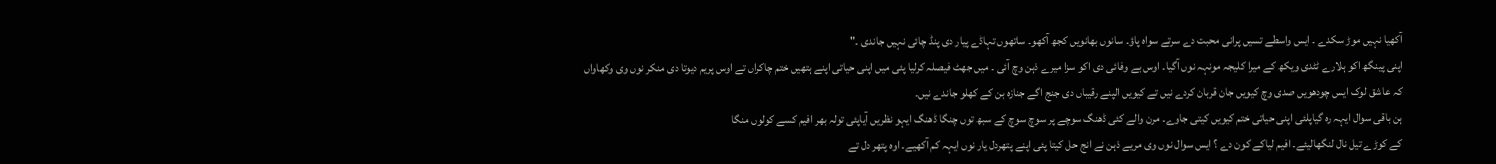آکھیا نہیں موڑ سکدے ۔ ایس واسطے تسیں پرانی محبت دے سرتے سواہ پاؤ۔ سانوں بھانویں کجھ آکھو۔ ساتھوں تہاڈے پیار دی پنڈ چائی نہیں جاندی ۔"
اپنی پینگھ اکو ہلارے ٹٹدی ویکھ کے میرا کلیجہ مونہہ نوں آگیا۔ اوس بے وفائی دی اکو سزا میرے ذہن وچ آئی ۔ میں جھٹ فیصلہ کرلیا پئی میں اپنی حیاتی اپنے ہتھیں ختم چاکراں تے اوس پریم دیوتا دی منکر نوں وی وکھاواں کہ عاشق لوک ایس چودھویں صدی وچ کیویں جان قربان کردے نیں تے کیویں الپنے رقیباں دی جنج اگے جنازہ بن کے کھلو جاندے نیں۔
ہن باقی سوال ایہہ رہ گیاپلئی اپنی حیاتی ختم کیویں کیتی جاوے۔ مرن والے کئی ڈھنگ سوچے پر سوچ سوچ کے سبھ توں چنگا ڈھنگ ایہو نظریں آیاپئی تولہ بھر افیم کسے کولوں منگا
کے کوڑے تیل نال لنگھالیئے۔ افیم لیاکے کون دے ؟ ایس سوال نوں وی مریے ذہن نے انج حل کیتا پئی اپنے پتھردل یار نوں ایہہ کم آکھیے۔ اوہ پتھر دل تے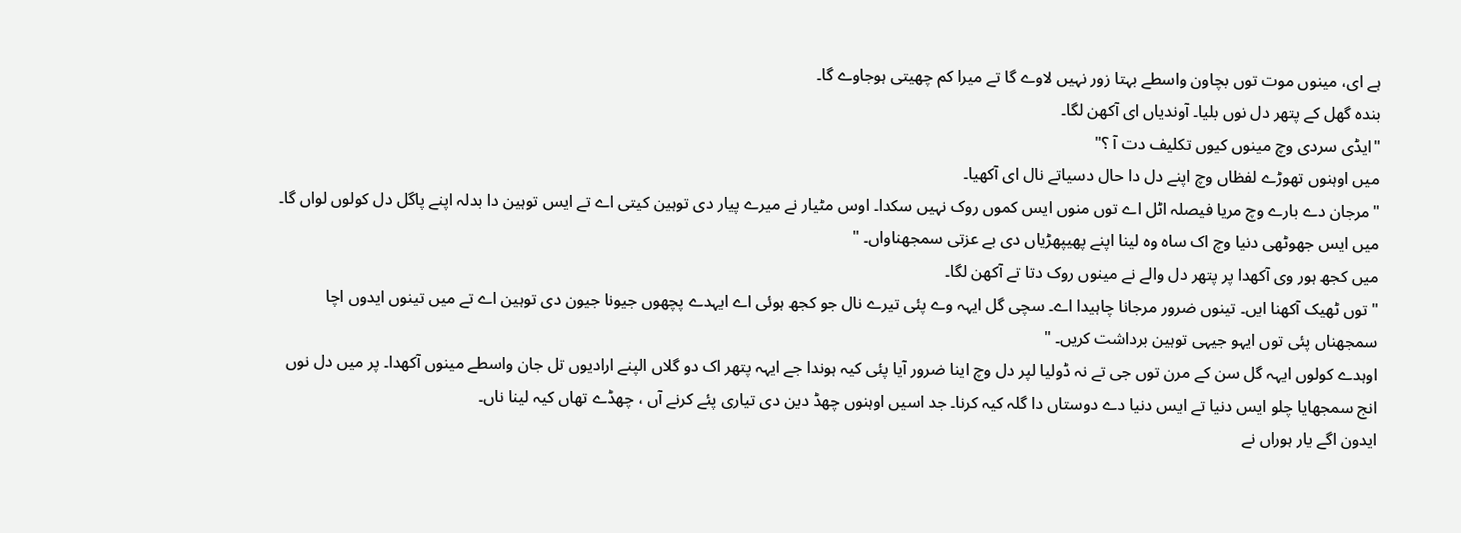ہے ای، مینوں موت توں بچاون واسطے بہتا زور نہیں لاوے گا تے میرا کم چھیتی ہوجاوے گا۔
بندہ گھل کے پتھر دل نوں بلیا۔ آوندیاں ای آکھن لگا۔
"ایڈی سردی وچ مینوں کیوں تکلیف دت آ ؟"
میں اوہنوں تھوڑے لفظاں وچ اپنے دل دا حال دسیاتے نال ای آکھیا۔
"مرجان دے بارے وچ مریا فیصلہ اٹل اے توں منوں ایس کموں روک نہیں سکدا۔ اوس مٹیار نے میرے پیار دی توہین کیتی اے تے ایس توہین دا بدلہ اپنے پاگل دل کولوں لواں گا۔ میں ایس جھوٹھی دنیا وچ اک ساہ وہ لینا اپنے پھیپھڑیاں دی بے عزتی سمجھناواں۔ "
میں کجھ ہور وی آکھدا پر پتھر دل والے نے مینوں روک دتا تے آکھن لگا۔
" توں ٹھیک آکھنا ایں۔ تینوں ضرور مرجانا چاہیدا اے۔ سچی گل ایہہ وے پئی تیرے نال جو کجھ ہوئی اے ایہدے پچھوں جیونا جیون دی توہین اے تے میں تینوں ایدوں اچا سمجھناں پئی توں ایہو جیہی توہین برداشت کریں۔ "
اوہدے کولوں ایہہ گل سن کے مرن توں جی تے نہ ڈولیا لپر دل وچ اینا ضرور آیا پئی کیہ ہوندا جے ایہہ پتھر اک دو گلاں الپنے ارادیوں تل جان واسطے مینوں آکھدا۔ پر میں دل نوں انج سمجھایا چلو ایس دنیا تے ایس دنیا دے دوستاں دا گلہ کیہ کرنا۔ جد اسیں اوہنوں چھڈ دین دی تیاری پئے کرنے آں ، چھڈے تھاں کیہ لینا ناں۔
ایدون اگے یار ہوراں نے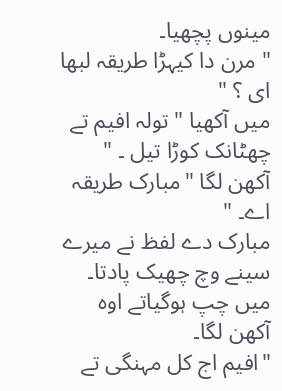مینوں پچھیا۔
" مرن دا کیہڑا طریقہ لبھا ای ؟ "
میں آکھیا "تولہ افیم تے چھٹانک کوڑا تیل ۔ "
آکھن لگا "مبارک طریقہ اے۔ "
مبارک دے لفظ نے میرے سینے وچ چھیک پادتا۔ میں چپ ہوگیاتے اوہ آکھن لگا۔
"افیم اج کل مہنگی تے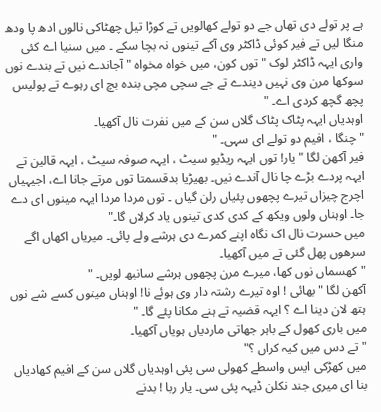ہے پر تولے دی تھاں جے دو تولے کھالویں تے کوڑا تیل چھٹاکی نالوں ادھ پا ودھ منگا لیں تے فیر کوئی ڈاکٹر وی آکے تینوں نہ بچا سکے ۔ میں سنیا اے کئی واری ایہہ ڈاکٹر لوک " توں کون، میں خواہ مخواہ " آجاندے نیں تے بندے نوں سوکھا مرن وی نہیں دیندے تے جے سچی مچی بندہ بچ ای رہوے تے پولیس پچھ گچھ کردی اے۔ "
اوہدیاں ایہہ پٹاک پٹاک گلاں سن کے میں نفرت نال آکھیا۔
"چنگا ، افیم دو تولے ای سہی۔ "
فیر آکھن لگا " یار! توں ایہہ ریڈیو سیٹ ، ایہہ صوفہ سیٹ ، ایہہ قالین تے ایہہ پردے بڑے چا نال آندے نیں۔ بھیڑیا بدقسمتا توں مرتے جانا اے، اجیہیاں اچرج چیزاں تیرے پچھوں پئیاں رلن گیاں ۔ توں مردا مردا ایہہ مینوں ای دے جا۔ اوہناں ولوں ویکھ کے کدی کدی تینوں یاد کرلاں گا۔"
میں حسرت نال اک نگاہ اپنے کمرے دی ہرشے ولے پائی۔ میریاں اکھاں اگے سرھوں پھل گئی تے میں آکھیا۔
" کھسماں نوں کھا، میرے مرن پچھوں ہرشے سانبھ لویں۔ "
آکھن لگا "بھائی ! اوہ تیرے رشتہ دار وی ہوئے نا! اوہناں مینوں کسے شے نوں ہتھ لان دینا اے ؟ ایہہ قضیہ تے ہنے مکانا پئے گا۔ "
میں باری کھول کے باہر جھاتی ماردیاں ہویاں آکھیا۔
" تے دس میں کیہ کراں ؟"
میں کھڑکی ایس واسطے کھولی سی پئی اوہدیاں گلاں سن کے افیم کھادیاں بنا ای میری جند نکلن ڈیہہ پئی سی۔ یار ربا ! بدنے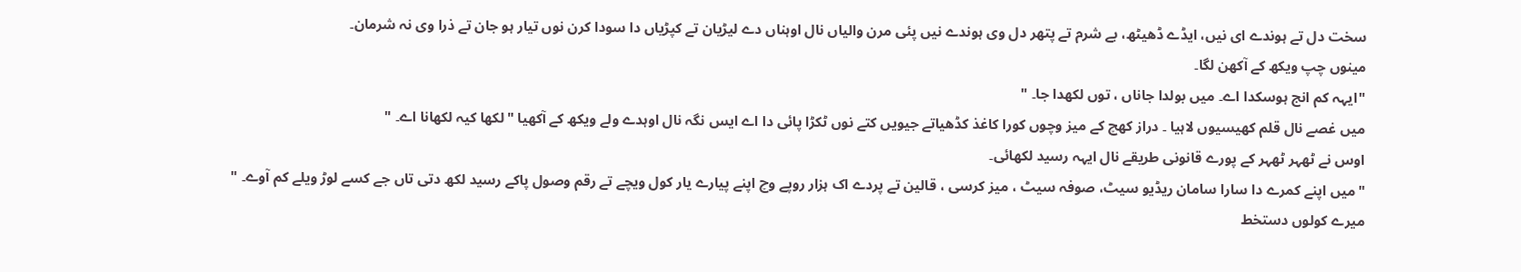سخت دل تے ہوندے ای نیں، ایڈے ڈھیٹھ، بے شرم تے پتھر دل وی ہوندے نیں پئی مرن والیاں نال اوہناں دے لیڑیان تے کپڑیاں دا سودا کرن نوں تیار ہو جان تے ذرا وی نہ شرمان۔
مینوں چپ ویکھ کے آکھن لگا۔
"ایہہ کم انج ہوسکدا اے۔ میں بولدا جاناں ، توں لکھدا جا۔ "
میں غصے نال قلم کھیسیوں لاہیا ۔ دراز کھچ کے میز وچوں کورا کاغذ کڈھیاتے جیویں کتے نوں ٹکڑا پائی دا اے ایس نگہ نال اوہدے ولے ویکھ کے آکھیا "لکھا کیہ لکھانا اے۔ "
اوس نے ٹھہر ٹھہر کے پورے قانونی طریقے نال ایہہ رسید لکھائی۔
"میں اپنے کمرے دا سارا سامان ریڈیو سیٹ، صوفہ سیٹ ، میز کرسی ، قالین تے پردے اک ہزار روپے وچ اپنے پیارے یار کول ویچے تے رقم وصول پاکے رسید لکھ دتی تاں جے کسے لوڑ ویلے کم آوے۔ "
میرے کولوں دستخط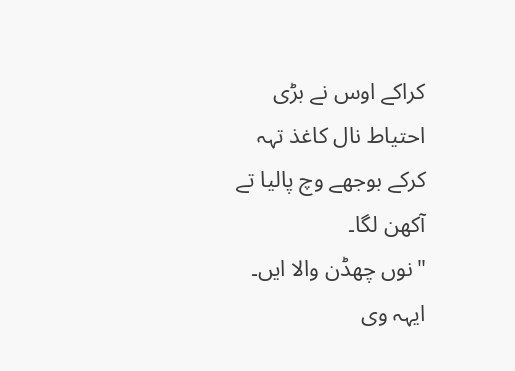کراکے اوس نے بڑی احتیاط نال کاغذ تہہ کرکے بوجھے وچ پالیا تے آکھن لگا۔
"نوں چھڈن والا ایں۔ ایہہ وی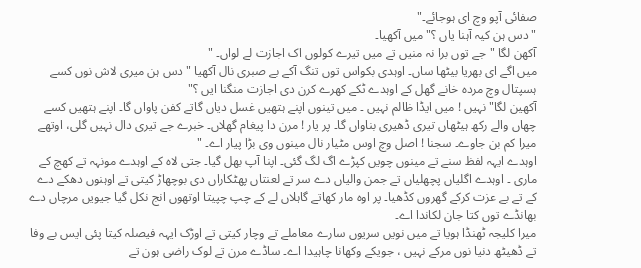صفائی آپو وچ ای ہوجائے۔"
"دس ہن کیہ آہنا یاں ؟" میں آکھیا۔
آکھن لگا "جے توں برا نہ منیں تے میں تیرے کولوں اک اجازت لے لواں۔ "
میں اگے ای بھریا بیٹھا ساں۔ اوہدی بکواس توں تنگ آکے بے صبری نال آکھیا " دس ہن میری لاش نوں کسے ہسپتال وچ مردہ خانے گھل کے اوہدے ٹکے کھرے کرن دی اجازت منگنا ایں ؟"
آکھین لگا"نہیں ! میں ایڈا ظالم نہیں ۔ میں تینوں اپنے ہتھیں غسل دیاں گاتے کفن پاواں گا۔ اپنے ہتھیں کسے چھاں والے رکھ ہیٹھاں تیری ڈھیری بناواں گا۔ پر یار ! مرن دا پیغام گھلاں۔ خبرے جے تیری دال نہیں گلی، اوتھے میرا کم بن جاوے۔ سجنا ! اصل وچ اوس مٹیار نال مینوں وی بڑا پیار اے۔ "
اوہدے ایہہ لفظ سنے تے مینوں چویں کپڑے اگ لگ گئی۔ اپنا آپ بھل گیا۔ جتی لاہ کے اوہدے مونہہ تے کھچ کے ماری ۔ اوہدے اگلیاں پچھلیاں تے جمن والیاں دے سر تے لعنتاں پھٹکاراں دی بوچھاڑ کیتی تے اوہنوں دھکے دے کے تے بے عزت کرکے گھروں کڈھیا۔ پر اوہ مار کھاتے گاہلاں لے کے چپ چپیتا اوتھوں انج نکل گیا جیویں مرچاں دے بھانڈے توں کتا جان لکاندا اے۔
میرا کلیجہ ٹھنڈا ہویا تے میں نویں سریوں سارے معاملے تے وچار کیتی تے اوڑک ایہہ فیصلہ کیتا پئی ایس بے وفا تے ڈھیٹھ دنیا نوں مرکے نہیں ، جویکے وکھانا چاہیدا اے۔ ساڈے مرن تے لوک راضی ہون تے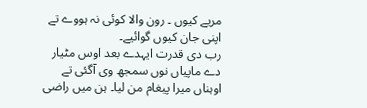مریے کیوں ۔ رون والا کوئی نہ ہووے تے اپنی جان کیوں گوائیے۔
رب دی قدرت ایہدے بعد اوس مٹیار دے ماپیاں نوں سمجھ وی آگئی تے اوہناں میرا پیغام من لیا۔ ہن میں راضی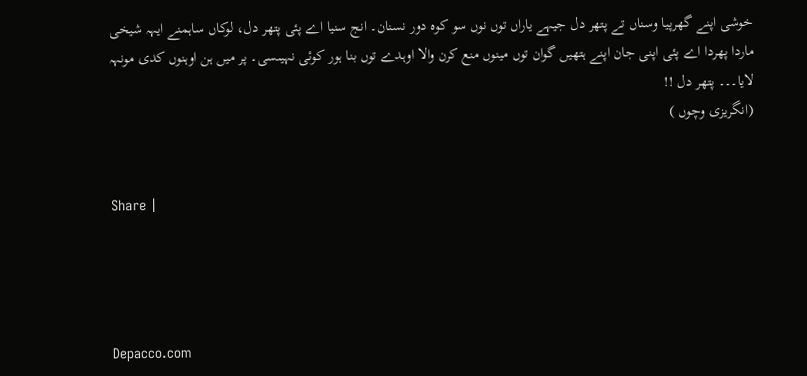خوشی اپنے گھرپیا وسناں تے پتھر دل جیہے یاراں توں نوں سو کوہ دور نسنان۔ انج سنیا اے پئی پتھر دل، لوکاں ساہمنے ایہہ شیخی ماردا پھردا اے پئی اپنی جان اپنے ہتھیں گوان توں مینوں منع کرن والا اوہدے توں بنا ہور کوئی نہیںسی۔ پر میں ہن اوہنوں کدی مونہہ لایا۔۔۔ پتھر دل !!
(انگریزی وچوں )


Share |




Depacco.com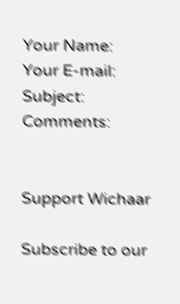Your Name:
Your E-mail:
Subject:
Comments:


Support Wichaar

Subscribe to our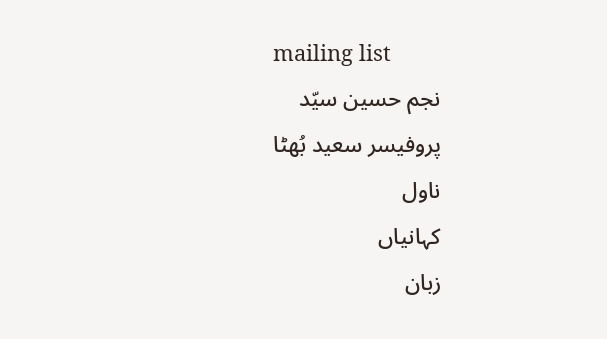mailing list
نجم حسین سیّد
پروفیسر سعید بُھٹا
ناول
کہانیاں
زبان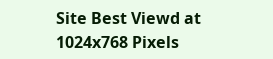Site Best Viewd at 1024x768 Pixels